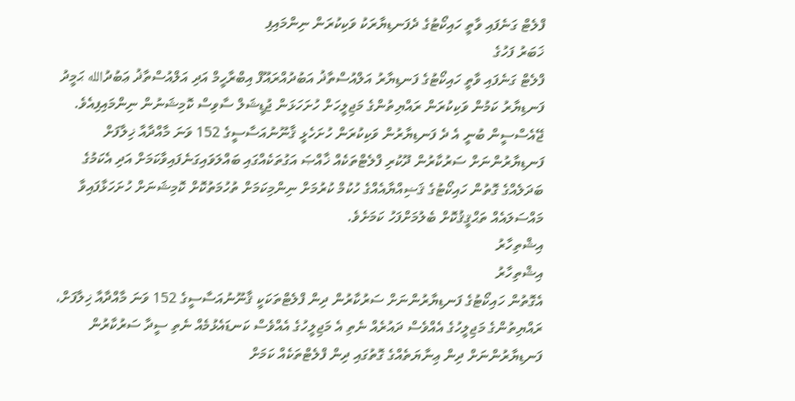ފްލެޓް ގަނެފައި ވާތީ ހައިކޯޓުގެ ދެފަނޑިޔާރަކު ވަކިކުރަން ނިންމައިފި
ޚަބަރު ފަހުގެ
ފްލެޓް ގަނެފައި ވާތީ ހައިކޯޓުގެ ފަނޑިޔާރު އަލްއުސްތާޛު އަބުދުއްރައޫފް އިބްރާހީމް އަދި އަލްއުސްތާޛު ޢަބުދުالله ޙަމީދު ފަނޑިޔާރު ކަމުން ވަކިކުރަން ރައްޔިތުންގެ މަޖިލީހަށް ހުށަހަޅަން ޖުޑީޝަލް ސާވިސް ކޮމިޝަނުން ނިންމައިފިއެވެ.
ޖޭއެސްސީން ބުނީ އެ ދެ ފަނޑިޔާރުން ވަކިކުރަން ހުށަހެޅީ ޤާނޫނުއަސާސީގެ 152 ވަނަ މާއްދާއާ ޚިލާފަށް ފަނޑިޔާރުންނަށް ސަރުކާރުން ދޫކުރި ފްލެޓްތަކެއް ޚާއްޞަ އަގުތަކެއްގައި ބައްލަވައިގަނެފައިވާކަމަށް އަދި އެކަމުގެ ބަދަލެއްގެ ގޮތުން ހައިކޯޓުގެ ޤަޟިއްޔާއެއްގެ ހުކުމް ކުރުމަށް ނިންމިކަމަށް ތުހުމަތުކޮށް ކޮމިޝަނަށް ހުށަހަޅާފައިވާ މައްސަލައެއް ތަޙްޤީޤުކޮށް ބެލުމަށްފަހު ކަމަށެވެ.
އިޝްތިހާރު
އިޝްތިހާރު
އެގޮތުން ހައިކޯޓުގެ ފަނޑިޔާރުންނަށް ސަރުކާރުން ދިން ފްލެޓްތަކަކީ ޤާނޫނުއަސާސީގެ 152 ވަނަ މާއްދާއާ ޚިލާފަށް، ރައްޔިތުންގެ މަޖިލީހުގެ އެއްވެސް ދައުރެއް ނެތި އެ މަޖިލީހުގެ އެއްވެސް ކަނޑައެޅުމެއް ނެތި ސީދާ ސަރުކާރުން ފަނޑިޔާރުންނަށް ދިން ޢިނާޔަތެއްގެ ގޮތުގައި ދިން ފްލެޓްތަކެއް ކަމަށް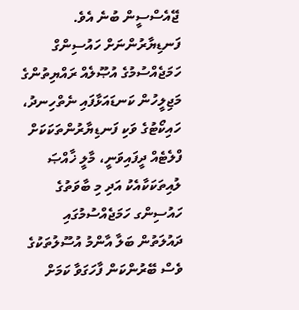ޖޭއެސްސީން ބުނެ އެވެ.
ފަނޑިޔާރުންނަށް ހައުސިންގް ހަމަޖެއްސުމުގެ އުޞޫލެއް ރައްޔިތުންގެ މަޖިލީހުން ކަނޑައަޅާފައި ނެތްހިނދު، ހައިކޯޓުގެ ވަކި ފަނޑިޔާރުންތަކަކަށް ފްލެޓެއް ދީފައިވަނީ، މާލީ ޚާއްޞަ ލުއިތަކަކާއެކު އަދި މި ބާވަތުގެ ހައުސިންގ ހަމަޖެއްސުމުގައި ދައުލަތުން ބަލާ އާންމު އުސޫލުތަކުގެ ވެސް ބޭރުންކަން ފާހަގަވާ ކަމަށް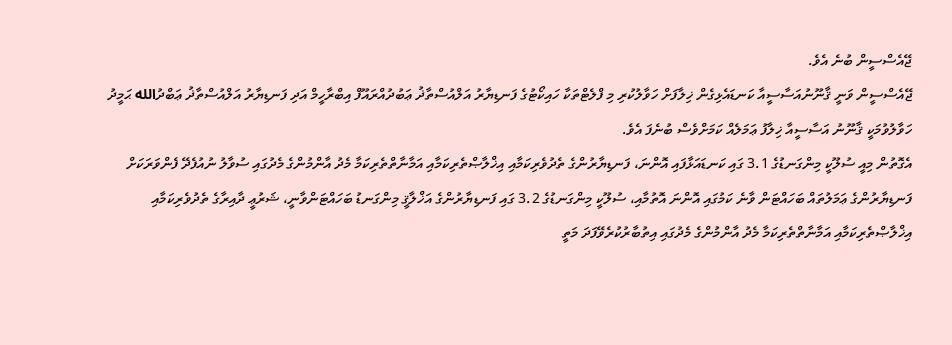ޖޭއެސްސީން ބުނެ އެވެ.
ޖޭއެސްސީން ވަނީ ޤާނޫނުއަސާސީއާ ކަނޑައެޅިގެން ޚިލާފަށް ހަވާލުކުރި މި ފްލެޓްތަކާ ހައިކޯޓުގެ ފަނޑިޔާރު އަލްއުސްތާޛު ޢަބުދުއްރައޫފް އިބްރާހީމް އަދި ފަނޑިޔާރު އަލްއުސްތާޛު ޢަބްދުالله ޙަމީދު ހަވާލުވުމަކީ ޤާނޫނު އަސާސީއާ ޚިލާފު ޢަމަލެއް ކަމަށްވެސް ބުނެފަ އެވެ.
އެގޮތުން މިއީ ސުލޫކީ މިންގަނޑުގެ 3.1 ގައި ކަނޑައަޅާފައި އޮންނަ، ފަނޑިޔާރުންގެ ތެދުވެރިކަމާއި އިޚްލާޞްތެރިކަމާއި އަމާނާތްތެރިކަމާ މެދު އާންމުންގެ މެދުގައި ސުވާލު ނުއުފެދޭ ފެންވަރަކަށް ފަނޑިޔާރުންގެ ޢަމަލުތައް ބަހައްޓަން ވާނެ ކަމުގައި އޮންނަ އޮތުމާއި، ސުލޫކީ މިންގަނޑުގެ 3.2 ގައި ފަނޑިޔާރުންގެ އަޚްލާޤީ މިންގަނޑު ބަހައްޓަންވާނީ، ޝަރުޢީ ދާއިރާގެ ތެދުވެރިކަމާއި އިޚްލާޞްތެރިކަމާއި އަމާނާތްތެރިކަމާ މެދު އާންމުންގެ މެދުގައި އިތުބާރުކުރެވޭފަދަ މަތީ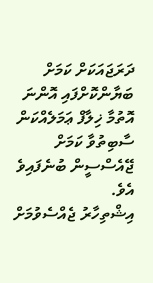ދަރަޖައަކަށް ކަމަށް ބަޔާންކޮށްފައި އޮންނަ އޮތުމާ ޚިލާފް ޢަމަލެއްކަން ސާބިތުވާ ކަމަށް ޖޭއެސްސީން ބުނެފައިވެ އެވެ.
އިޝްތިހާރު ޖެއްސެވުމަށް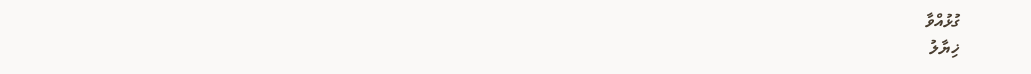ގުޅުއްވާ
ޚިޔާލު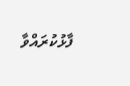ފާޅުކުރައްވާ